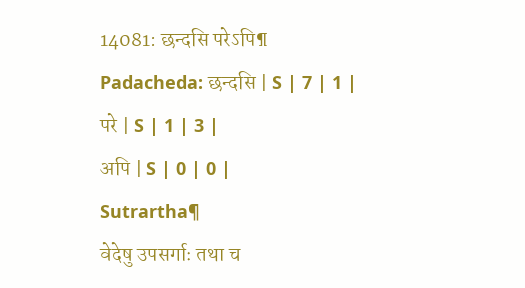14081: छन्दसि परेऽपि¶
Padacheda: छन्दसि | S | 7 | 1 |
परे | S | 1 | 3 |
अपि | S | 0 | 0 |
Sutrartha¶
वेदेषु उपसर्गाः तथा च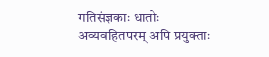गतिसंज्ञकाः धातोः अव्यवहितपरम् अपि प्रयुक्ताः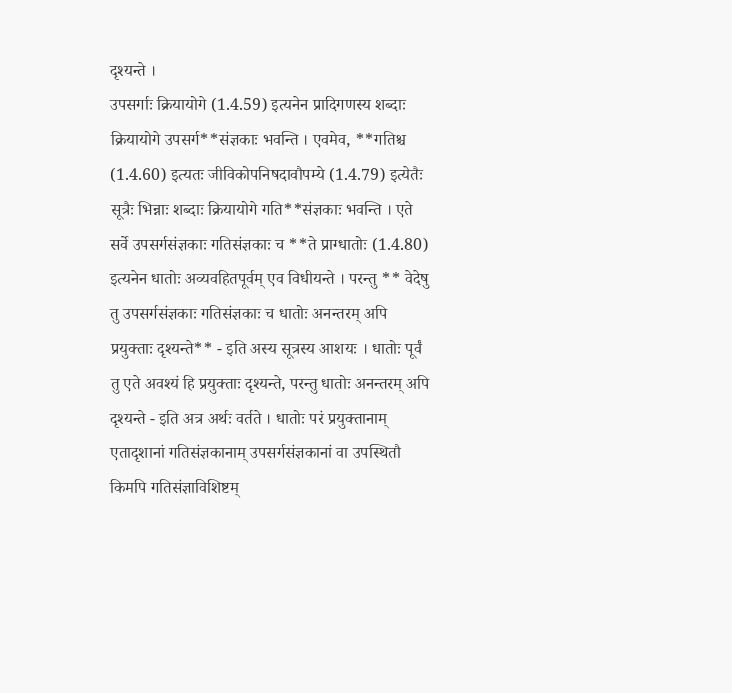दृश्यन्ते ।
उपसर्गाः क्रियायोगे (1.4.59) इत्यनेन प्रादिगणस्य शब्दाः क्रियायोगे उपसर्ग**संज्ञकाः भवन्ति । एवमेव, **गतिश्च (1.4.60) इत्यतः जीविकोपनिषदावौपम्ये (1.4.79) इत्येतैः सूत्रैः भिन्नाः शब्दाः क्रियायोगे गति**संज्ञकाः भवन्ति । एते सर्वे उपसर्गसंज्ञकाः गतिसंज्ञकाः च **ते प्राग्धातोः (1.4.80) इत्यनेन धातोः अव्यवहितपूर्वम् एव विधीयन्ते । परन्तु ** वेदेषु तु उपसर्गसंज्ञकाः गतिसंज्ञकाः च धातोः अनन्तरम् अपि प्रयुक्ताः दृश्यन्ते** - इति अस्य सूत्रस्य आशयः । धातोः पूर्वं तु एते अवश्यं हि प्रयुक्ताः दृश्यन्ते, परन्तु धातोः अनन्तरम् अपि दृश्यन्ते - इति अत्र अर्थः वर्तते । धातोः परं प्रयुक्तानाम् एतादृशानां गतिसंज्ञकानाम् उपसर्गसंज्ञकानां वा उपस्थितौ किमपि गतिसंज्ञाविशिष्टम्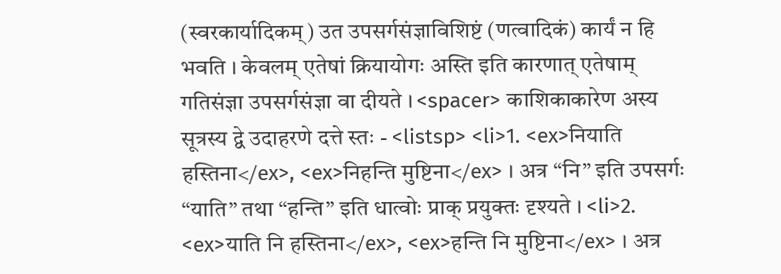(स्वरकार्यादिकम्) उत उपसर्गसंज्ञाविशिष्टं (णत्वादिकं) कार्यं न हि भवति । केवलम् एतेषां क्रियायोगः अस्ति इति कारणात् एतेषाम् गतिसंज्ञा उपसर्गसंज्ञा वा दीयते । <spacer> काशिकाकारेण अस्य सूत्रस्य द्वे उदाहरणे दत्ते स्तः - <listsp> <li>1. <ex>नियाति हस्तिना</ex>, <ex>निहन्ति मुष्टिना</ex> । अत्र “नि” इति उपसर्गः “याति” तथा “हन्ति” इति धात्वोः प्राक् प्रयुक्तः दृश्यते । <li>2. <ex>याति नि हस्तिना</ex>, <ex>हन्ति नि मुष्टिना</ex> । अत्र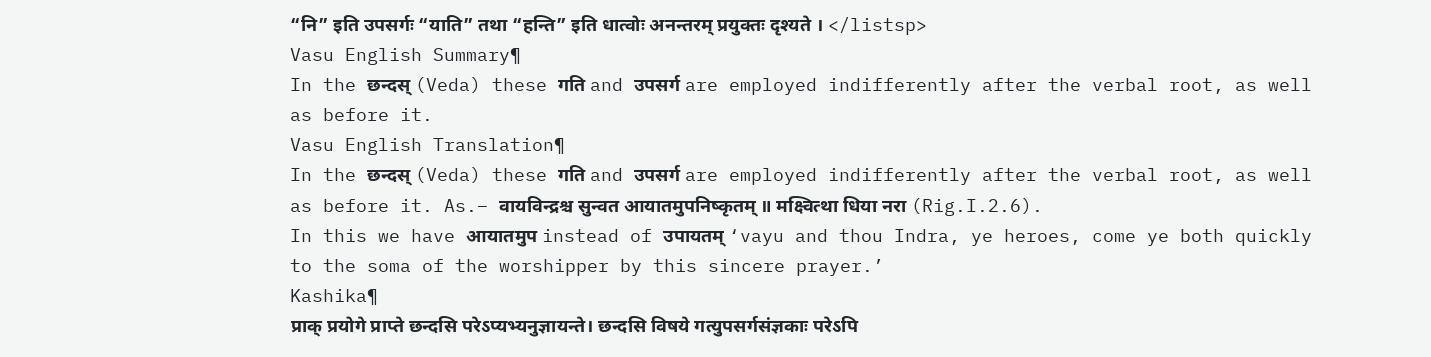“नि” इति उपसर्गः “याति” तथा “हन्ति” इति धात्वोः अनन्तरम् प्रयुक्तः दृश्यते । </listsp>
Vasu English Summary¶
In the छन्दस् (Veda) these गति and उपसर्ग are employed indifferently after the verbal root, as well as before it.
Vasu English Translation¶
In the छन्दस् (Veda) these गति and उपसर्ग are employed indifferently after the verbal root, as well as before it. As.– वायविन्द्रश्च सुन्वत आयातमुपनिष्कृतम् ॥ मक्ष्वित्था धिया नरा (Rig.I.2.6).
In this we have आयातमुप instead of उपायतम् ‘vayu and thou Indra, ye heroes, come ye both quickly to the soma of the worshipper by this sincere prayer.’
Kashika¶
प्राक् प्रयोगे प्राप्ते छन्दसि परेऽप्यभ्यनुज्ञायन्ते। छन्दसि विषये गत्युपसर्गसंज्ञकाः परेऽपि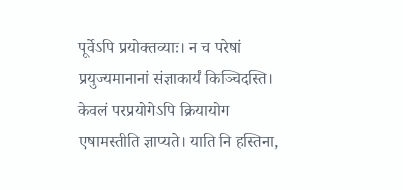पूर्वेऽपि प्रयोक्तव्याः। न च परेषां प्रयुज्यमानानां संज्ञाकार्यं किञ्चिदस्ति। केवलं परप्रयोगेऽपि क्रियायोग एषामस्तीति ज्ञाप्यते। याति नि हस्तिना,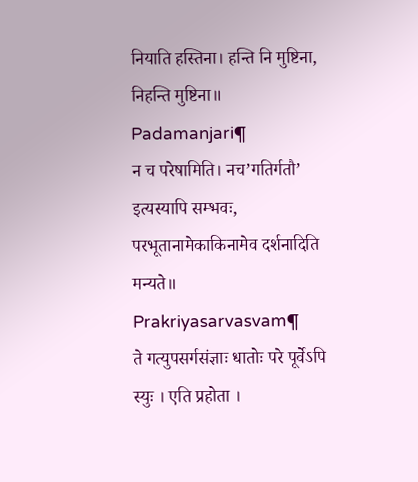नियाति हस्तिना। हन्ति नि मुष्टिना, निहन्ति मुष्टिना॥
Padamanjari¶
न च परेषामिति। नच’गतिर्गतौ’ इत्यस्यापि सम्भवः, परभूतानामेकाकिनामेव दर्शनादिति मन्यते॥
Prakriyasarvasvam¶
ते गत्युपसर्गसंज्ञाः धातोः परे पूर्वेऽपि स्युः । एति प्रहोता ।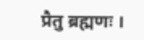प्रैतु ब्रह्मणः ।